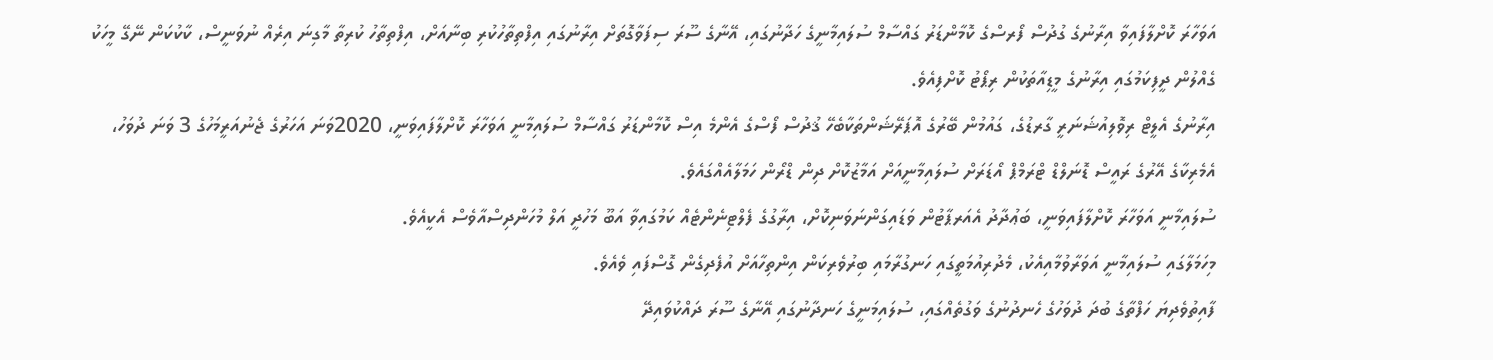އަވަހާރަ ކޮށްލާފައިވާ އިރާނުގެ ގުދުސް ފޯރސްގެ ކޮމާންޑަރު ގައްސާމް ސުލައިމާނީގެ ހަދާނުގައި، އޭނާގެ ސޫރަ ސިފަވާގޮތަށް އިރާނުގައި އިފްތިތާހުކުރި ބިނާއަށް، އިފްތިތާހު ކުރިތާ މާގިނަ އިރެއް ނުވަނީސް، ކާކުކަން ނޭގޭ މީހަކު ގެއްލުން ދީފިކަމުގައި އިރާނުގެ މީޑިއާތަކުން ރިޕޯޓު ކޮށްފިއެވެ.
އިރާނުގެ އެލީޓް ރިވޮލިއުޝަނަރީ ގާރޑުގެ، ގައުމުން ބޭރުގެ އޮޕަރޭޝަންތަކާބެހޭ ޤުދުސް ފޯސްގެ އެންމެ އިސް ކޮމާންޑަރު ގައްސާމް ސުލައިމާނީ އަވަހާރަ ކޮށްލާފައިވަނީ، 2020ވަނަ އަހަރުގެ ޖެނުއަރީމަހުގެ 3 ވަނަ ދުވަހު، އެމެރިކާގެ އޭރުގެ ރައީސް ޑޮނަލްޑް ޓްރަމްޕް އޯޑަރަށް ސުލައިމާނީއަށް އަމާޒުކޮށް ދިން ޑްރޯން ހަމަލާއެއްގައެވެ.
ސުލައިމާނީ އަވަހާރަ ކޮށްލާފައިވަނީ، ބަޢުދާދު އެއަރޕާޓުން ވަޑައިގަންނަވަނިކޮށް، އިރާގުގެ ފެލްޓިނެންޓެއް ކަމުގައިވާ އަބޫ މަހުދީ އަލް މުހަންދިސްއާވެސް އެކީއެވެ.
މިހަމަލާގައި ސުލައިމާނީ އަވަރާވުމާއިއެކު، މެދުރިއުމަތީގައި ހަނގުރާމައި ބިރުވެރިކަން އިންތިހާއަށް އުފެދިގެން ގޮސްފައި ވެއެވެ.
ފާއިތުވެދިޔަ ހަފްތާގެ ބުދަ ދުވަހުގެ ހެނދުނުގެ ވަގުތެއްގައި، ސުލައިމަނީގެ ހަނދާނުގައި އޭނާގެ ސޫރަ ދައްކުވައިދޭ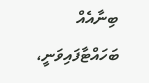ބިނާއެއް ބަހައްޓާފައިވަނީ،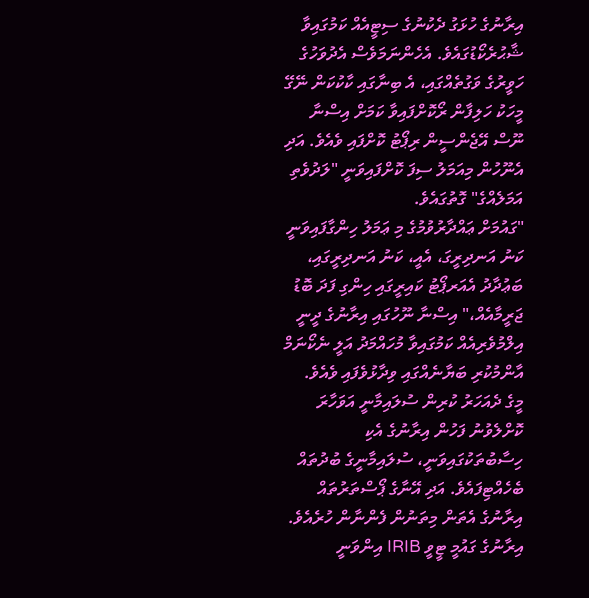އިރާނުގެ ހުޅަގު ދެކުނުގެ ސިޓީއެއް ކަމުގައިވާ ޝާޙުރެކޯޑުގައެވެ. އެހެންނަމަވެސް އެދުވަހުގެ ހަވީރުގެ ވަގުތެއްގައި، އެ ބިނާގައި ކާކުކަން ނޭގޭ މީހަކު ހަލިފާން ރޯކޮށްފައިވާ ކަމަށް އިސްނާ ނޫސް އޭޖެންސީން ރިޕޯޓު ކޮށްފައި ވެއެވެ. އަދި އެނޫހުން މިއަމަލު ސިފަ ކޮށްފައިވަނީ "ލަދުވެތި އަމަލެއްގެ" ގޮތުގައެވެ.
"ގައުމަށް ޢައްދާރުވުމުގެ މި ޢަމަލު ހިންގާފައިވަނީ ކަނު އަނދިރީގަ، އެއީ، ކަނު އަނދިރީގައި، ބަޢުދާދު އެއަރޕޯޓު ކައިރީގައި ހިންގި ފަދަ ބޮޑު ޖަރީމާއެއް،" އިސްނާ ނޫހުގައި އިރާނުގެ ދީނީ އިލްމުވެރިއެއް ކަމުގައިވާ މުހައްމަދު އަލީ ނެކޯނަމް އާންމުކުރި ބަޔާނެއްގައި ވިދާޅުވެފައި ވެއެވެ.
މީގެ ދެއަހަރު ކުރިން ސުލައިމާނީ އަވަހާރަ ކޮށްލެވުނު ފަހުން އިރާނުގެ އެކި ހިސާބުތަކުގައިވަނީ، ސުލައިމާނީގެ ބުދުތައް ބެހެއްޓިފައެވެ. އަދި އޭނާގެ ޕޯސްތަރުތައް އިރާނުގެ އެތަން މިތަނުން ފެންނާން ހުރެއެވެ.
އިރާނުގެ ގައުމީ ޓީވީ IRIB އިންވަނީ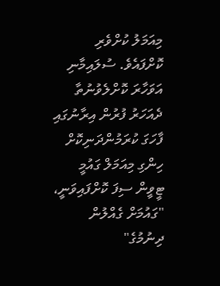މިއަމަލު ކުށްވެރި ކޮށްފައެވެ. ސުލައިމާނި އަވަހާރަ ކޮށްލެވުނުތާ ދެއަހަރު ފުރުން އިރާނުގައި ފާހަގަ ކުރަމުންދަނިކޮށް ހިންގި މިއަމަލް ގައުމީ ޓީވީން ސިފަ ކޮށްފައިވަނީ، "ގައުމަށް ގެއްލުން ދިނުމުގެ"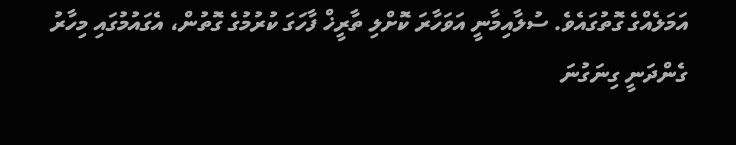އަމަލެއްގެ ގޮތުގައެވެ. ސުލާއިމާނީ އަވަހާރަ ކޮށްލި ތާރީޚް ފާހަގަ ކުރުމުގެ ގޮތުން، އެގައުމުގައި މިހާރު ގެންދަނީ ގިނަގުނަ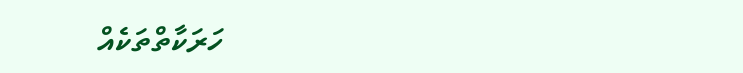ހަރަކާތްތަކެއް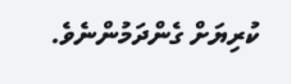ކުރިޔަށް ގެންދަމުންނެވެ.